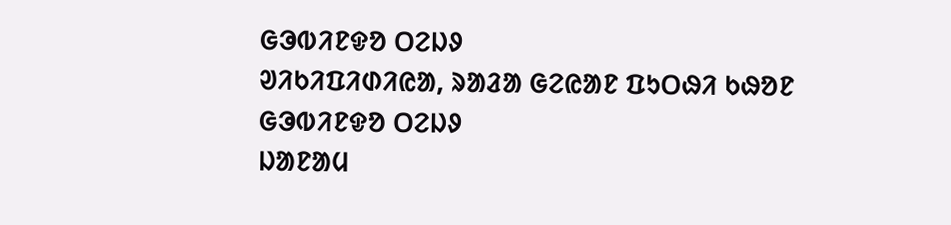ᱜᱳᱵᱤᱱᱫᱚ ᱛᱮᱡᱽ
ᱣᱤᱠᱤᱯᱤᱰᱤᱭᱟ, ᱨᱟᱲᱟ ᱜᱮᱭᱟᱱ ᱯᱩᱛᱷᱤ ᱠᱷᱚᱱ
ᱜᱳᱵᱤᱱᱫᱚ ᱛᱮᱡᱽ
ᱡᱟᱱᱟᱢ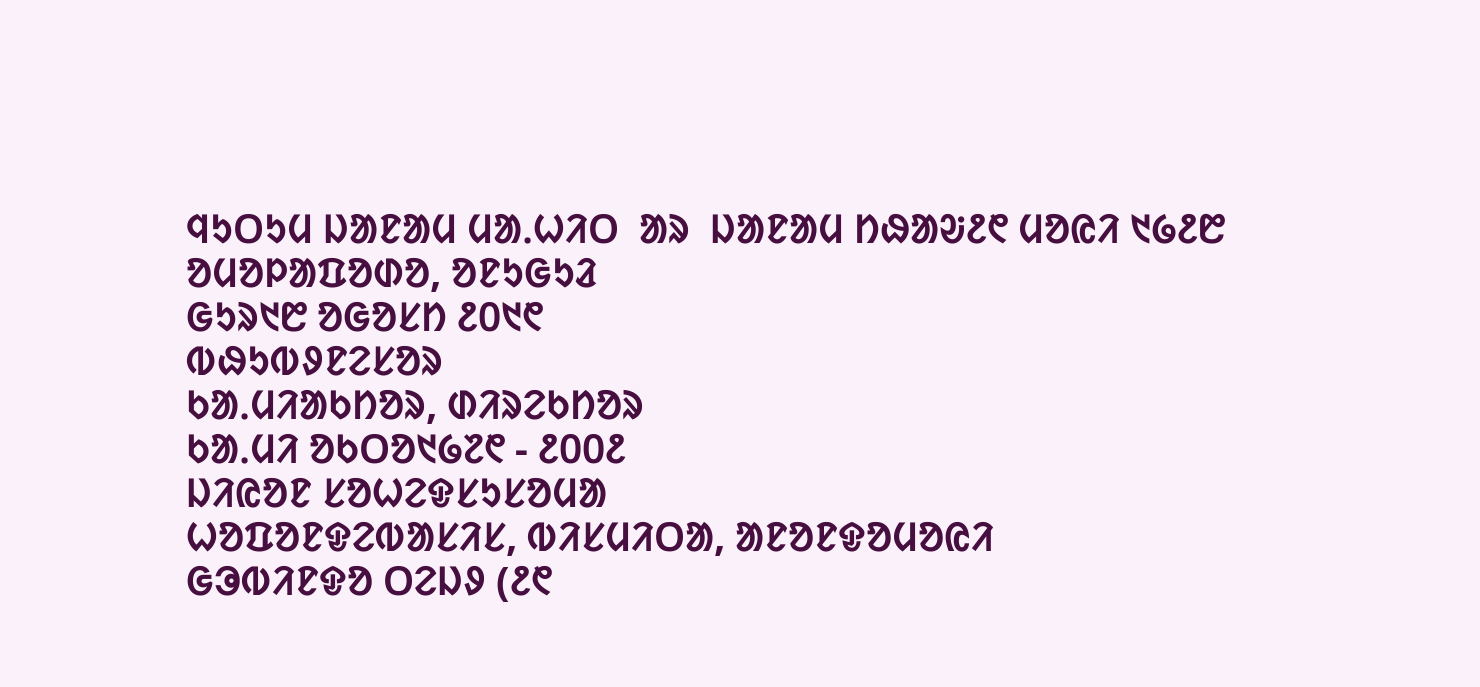ᱧᱩᱛᱩᱢ ᱡᱟᱱᱟᱢ ᱢᱟᱹᱦᱤᱛ  ᱟᱨ  ᱡᱟᱱᱟᱢ ᱴᱷᱟᱶ᱒᱖ ᱢᱚᱭᱤ ᱑᱙᱒᱘
ᱚᱢᱚᱞᱟᱯᱚᱰᱚ, ᱚᱱᱩᱜᱩᱲ
ᱜᱩᱨ᱑᱘ ᱚᱜᱚᱥᱴ ᱒᱐᱑᱖
ᱵᱷᱩᱵᱽᱱᱮᱥᱚᱨ
ᱠᱟᱹᱢᱤᱟᱠᱴᱚᱨ, ᱰᱤᱨᱮᱠᱴᱚᱨ
ᱠᱟᱹᱢᱤ ᱚᱠᱛᱚ᱑᱙᱗᱖ - ᱒᱐᱐᱒
ᱡᱤᱭᱚᱱ ᱥᱚᱦᱮᱫᱥᱩᱥᱚᱢᱟ
ᱦᱚᱯᱚᱱᱫᱮᱵᱟᱥᱤᱥ, ᱵᱤᱥᱢᱤᱛᱟ, ᱟᱱᱚᱱᱫᱚᱢᱚᱭᱤ
ᱜᱳᱵᱤᱱᱫᱚ ᱛᱮᱡᱽ (᱒᱖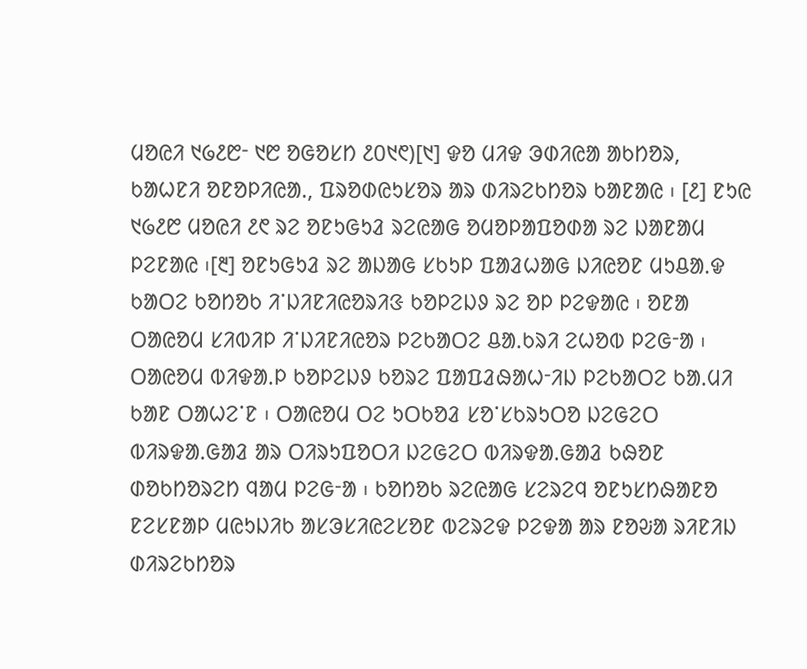ᱢᱚᱭᱤ ᱑᱙᱒᱘ᱼ ᱑᱘ ᱚᱜᱚᱥᱴ ᱒᱐᱑᱖)[᱑] ᱫᱚ ᱢᱤᱫ ᱳᱰᱤᱭᱟ ᱟᱠᱴᱚᱨ, ᱠᱟᱦᱱᱤ ᱚᱱᱚᱞᱤᱭᱟ., ᱯᱨᱚᱰᱭᱩᱥᱚᱨ ᱟᱨ ᱰᱤᱨᱮᱠᱴᱚᱨ ᱠᱟᱱᱟᱭ ᱾ [᱒] ᱱᱩᱭ ᱑᱙᱒᱘ ᱢᱚᱭᱤ ᱒᱖ ᱨᱮ ᱚᱱᱩᱜᱩᱲ ᱨᱮᱭᱟᱜ ᱚᱢᱚᱞᱟᱯᱚᱰᱟ ᱨᱮ ᱡᱟᱱᱟᱢ ᱞᱮᱱᱟᱭ ᱾[᱓] ᱚᱱᱩᱜᱩᱲ ᱨᱮ ᱟᱡᱟᱜ ᱥᱠᱩᱞ ᱯᱟᱲᱦᱟᱜ ᱡᱤᱭᱚᱱ ᱢᱩᱪᱟ.ᱫ ᱠᱟᱛᱮ ᱠᱚᱴᱚᱠ ᱤᱸᱡᱤᱱᱤᱭᱚᱨᱤᱝ ᱠᱚᱞᱮᱡᱽ ᱨᱮ ᱚᱞ ᱞᱮᱫᱟᱭ ᱾ ᱚᱱᱟ ᱛᱟᱭᱚᱢ ᱥᱤᱵᱤᱞ ᱤᱸᱡᱤᱱᱤᱭᱚᱨ ᱞᱮᱠᱟᱛᱮ ᱪᱟ.ᱠᱨᱤ ᱮᱦᱚᱵ ᱞᱮᱜᱼᱟ ᱾ ᱛᱟᱭᱚᱢ ᱵᱤᱫᱟ.ᱞ ᱠᱚᱞᱮᱡᱽ ᱠᱚᱨᱮ ᱯᱟᱯᱲᱷᱟᱦᱼᱤᱡ ᱞᱮᱠᱟᱛᱮ ᱠᱟ.ᱢᱤ ᱠᱟᱱ ᱛᱟᱦᱮᱸᱱ ᱾ ᱛᱟᱭᱚᱢ ᱛᱮ ᱩᱛᱠᱚᱲ ᱥᱚᱸᱥᱠᱨᱩᱛᱚ ᱡᱮᱜᱮᱛ ᱵᱤᱨᱫᱟ.ᱜᱟᱲ ᱟᱨ ᱛᱤᱨᱩᱯᱚᱛᱤ ᱡᱮᱜᱮᱛ ᱵᱤᱨᱫᱟ.ᱜᱟᱲ ᱠᱷᱚᱱ ᱰᱚᱠᱴᱚᱨᱮᱴ ᱧᱟᱢ ᱞᱮᱜᱼᱟ ᱾ ᱠᱚᱴᱚᱠ ᱨᱮᱭᱟᱜ ᱥᱮᱨᱮᱧ ᱚᱱᱩᱥᱴᱷᱟᱱᱚ ᱱᱮᱥᱱᱟᱞ ᱢᱭᱩᱡᱤᱠ ᱟᱥᱳᱥᱤᱭᱮᱥᱚᱱ ᱵᱮᱨᱮᱫ ᱞᱮᱫᱟ ᱟᱨ ᱱᱚᱶᱟ ᱨᱤᱱᱤᱡ ᱰᱤᱨᱮᱠᱴᱚᱨ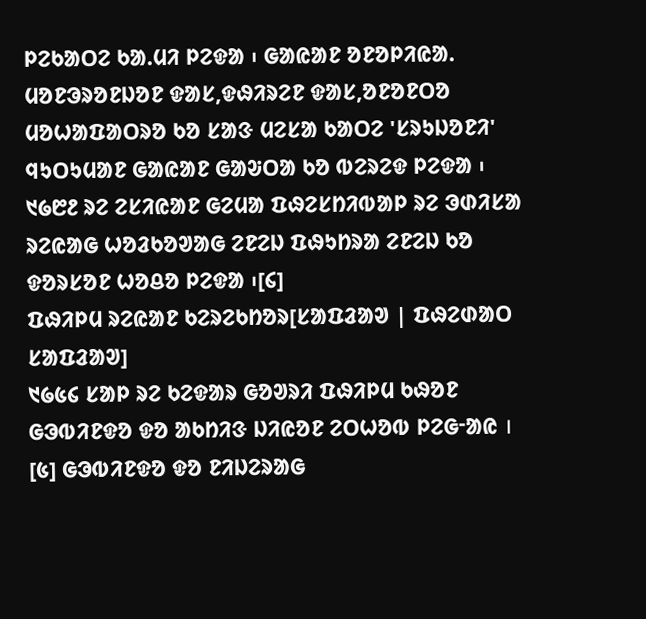ᱞᱮᱠᱟᱛᱮ ᱠᱟ.ᱢᱤ ᱞᱮᱫᱟ ᱾ ᱜᱟᱭᱟᱱ ᱚᱱᱚᱞᱤᱭᱟ. ᱢᱚᱱᱳᱨᱚᱱᱡᱚᱱ ᱫᱟᱥ,ᱫᱷᱤᱨᱮᱱ ᱫᱟᱥ,ᱚᱱᱚᱱᱛᱚ ᱢᱚᱦᱟᱯᱟᱛᱨᱚ ᱠᱚ ᱥᱟᱝ ᱢᱮᱥᱟ ᱠᱟᱛᱮ 'ᱥᱨᱩᱡᱚᱱᱤ' ᱧᱩᱛᱩᱢᱟᱱ ᱜᱟᱭᱟᱱ ᱜᱟᱶᱛᱟ ᱠᱚ ᱵᱮᱨᱮᱫ ᱞᱮᱫᱟ ᱾ ᱑᱙᱘᱒ ᱨᱮ ᱮᱥᱤᱭᱟᱱ ᱜᱮᱢᱟ ᱯᱷᱮᱥᱴᱤᱵᱟᱞ ᱨᱮ ᱳᱰᱤᱥᱟ ᱨᱮᱭᱟᱜ ᱦᱚᱲᱠᱚᱣᱟᱜ ᱮᱱᱮᱡ ᱯᱷᱩᱴᱨᱟ ᱮᱱᱮᱡ ᱠᱚ ᱫᱚᱨᱥᱚᱱ ᱦᱚᱪᱚ ᱞᱮᱫᱟ ᱾[᱔]
ᱯᱷᱤᱞᱢ ᱨᱮᱭᱟᱱ ᱠᱮᱨᱮᱠᱴᱚᱨ[ᱥᱟᱯᱲᱟᱣ | ᱯᱷᱮᱰᱟᱛ ᱥᱟᱯᱲᱟᱣ]
᱑᱙᱕᱔ ᱥᱟᱞ ᱨᱮ ᱠᱮᱫᱟᱨ ᱜᱚᱣᱨᱤ ᱯᱷᱤᱞᱢ ᱠᱷᱚᱱ ᱜᱳᱵᱤᱱᱫᱚ ᱫᱚ ᱟᱠᱴᱤᱝ ᱡᱤᱭᱚᱱ ᱮᱛᱦᱚᱵ ᱞᱮᱜᱼᱟᱭ । [᱕] ᱜᱳᱵᱤᱱᱫᱚ ᱫᱚ ᱱᱤᱡᱮᱨᱟᱜ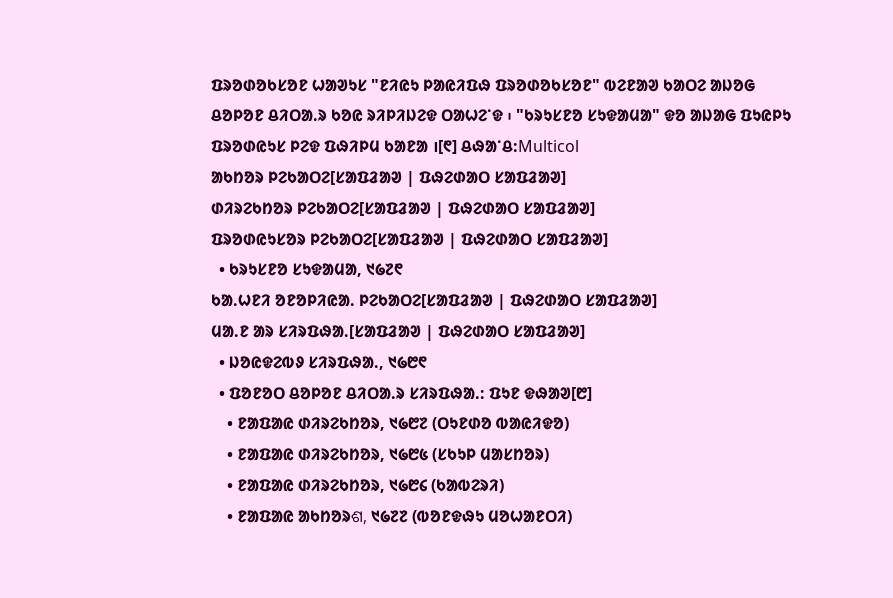ᱯᱨᱚᱰᱚᱠᱥᱚᱱ ᱦᱟᱣᱩᱥ "ᱱᱤᱭᱩ ᱞᱟᱭᱤᱯᱷ ᱯᱨᱚᱰᱚᱠᱥᱚᱱ" ᱵᱮᱱᱟᱣ ᱠᱟᱛᱮ ᱟᱡᱚᱜ ᱪᱚᱞᱚᱱ ᱪᱤᱛᱟ.ᱨ ᱠᱚᱭ ᱨᱤᱞᱤᱡᱮᱫ ᱛᱟᱦᱮᱸᱫ ᱾ "ᱠᱨᱩᱥᱱᱚ ᱥᱩᱫᱟᱢᱟ" ᱫᱚ ᱟᱡᱟᱜ ᱯᱩᱭᱞᱩ ᱯᱨᱚᱰᱭᱩᱥ ᱞᱮᱫ ᱯᱷᱤᱞᱢ ᱠᱟᱱᱟ ।[᱖] ᱪᱷᱟᱸᱪ:Multicol
ᱟᱠᱴᱚᱨ ᱞᱮᱠᱟᱛᱮ[ᱥᱟᱯᱲᱟᱣ | ᱯᱷᱮᱰᱟᱛ ᱥᱟᱯᱲᱟᱣ]
ᱰᱤᱨᱮᱠᱴᱚᱨ ᱞᱮᱠᱟᱛᱮ[ᱥᱟᱯᱲᱟᱣ | ᱯᱷᱮᱰᱟᱛ ᱥᱟᱯᱲᱟᱣ]
ᱯᱨᱚᱰᱭᱩᱥᱚᱨ ᱞᱮᱠᱟᱛᱮ[ᱥᱟᱯᱲᱟᱣ | ᱯᱷᱮᱰᱟᱛ ᱥᱟᱯᱲᱟᱣ]
  • ᱠᱨᱩᱥᱱᱚ ᱥᱩᱫᱟᱢᱟ, ᱑᱙᱗᱖
ᱠᱟ.ᱦᱱᱤ ᱚᱱᱚᱞᱤᱭᱟ. ᱞᱮᱠᱟᱛᱮ[ᱥᱟᱯᱲᱟᱣ | ᱯᱷᱮᱰᱟᱛ ᱥᱟᱯᱲᱟᱣ]
ᱢᱟ.ᱱ ᱟᱨ ᱥᱤᱨᱯᱷᱟ.[ᱥᱟᱯᱲᱟᱣ | ᱯᱷᱮᱰᱟᱛ ᱥᱟᱯᱲᱟᱣ]
  • ᱡᱚᱭᱫᱮᱵᱽ ᱥᱤᱨᱯᱷᱟ., ᱑᱙᱘᱖
  • ᱯᱚᱱᱚᱛ ᱪᱚᱞᱚᱱ ᱪᱤᱛᱟ.ᱨ ᱥᱤᱨᱯᱷᱟ.: ᱯᱩᱱ ᱫᱷᱟᱣ[᱘]
    • ᱱᱟᱯᱟᱭ ᱰᱤᱨᱮᱠᱴᱚᱨ, ᱑᱙᱘᱗ (ᱛᱩᱱᱰᱚ ᱵᱟᱭᱤᱫᱚ)
    • ᱱᱟᱯᱟᱭ ᱰᱤᱨᱮᱠᱴᱚᱨ, ᱑᱙᱘᱕ (ᱥᱠᱩᱞ ᱢᱟᱥᱴᱚᱨ)
    • ᱱᱟᱯᱟᱭ ᱰᱤᱨᱮᱠᱴᱚᱨ, ᱑᱙᱘᱔ (ᱠᱟᱵᱮᱨᱤ)
    • ᱱᱟᱯᱟᱭ ᱟᱠᱴᱚᱨଶ, ᱑᱙᱗᱗ (ᱵᱚᱱᱫᱷᱩ ᱢᱚᱦᱟᱱᱛᱤ)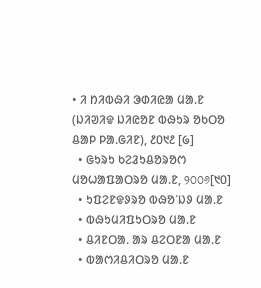• ᱤ ᱴᱤᱵᱷᱤ ᱳᱰᱤᱭᱟ ᱢᱟ.ᱱ (ᱡᱤᱣᱤᱫ ᱡᱤᱭᱚᱱ ᱵᱷᱩᱨ ᱚᱠᱛᱚ ᱪᱟᱞ ᱞᱟ.ᱜᱤᱱ), ᱒᱐᱑᱒ [᱙]
  • ᱜᱩᱨᱩ ᱠᱮᱲᱩᱪᱚᱨᱚᱬ ᱢᱚᱦᱟᱯᱟᱛᱨᱚ ᱢᱟ.ᱱ, ୨୦୦୬[᱑᱐]
  • ᱩᱯᱮᱱᱫᱽᱨᱚ ᱵᱷᱚᱸᱡᱽ ᱢᱟ.ᱱ
  • ᱵᱷᱩᱢᱤᱯᱩᱛᱨᱚ ᱢᱟ.ᱱ
  • ᱪᱤᱱᱛᱟ. ᱟᱨ ᱪᱮᱛᱱᱟ ᱢᱟ.ᱱ
  • ᱵᱟᱬᱤᱪᱤᱛᱨᱚ ᱢᱟ.ᱱ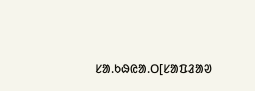ᱥᱟ.ᱠᱷᱭᱟ.ᱛ[ᱥᱟᱯᱲᱟᱣ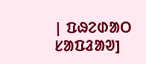| ᱯᱷᱮᱰᱟᱛ ᱥᱟᱯᱲᱟᱣ]